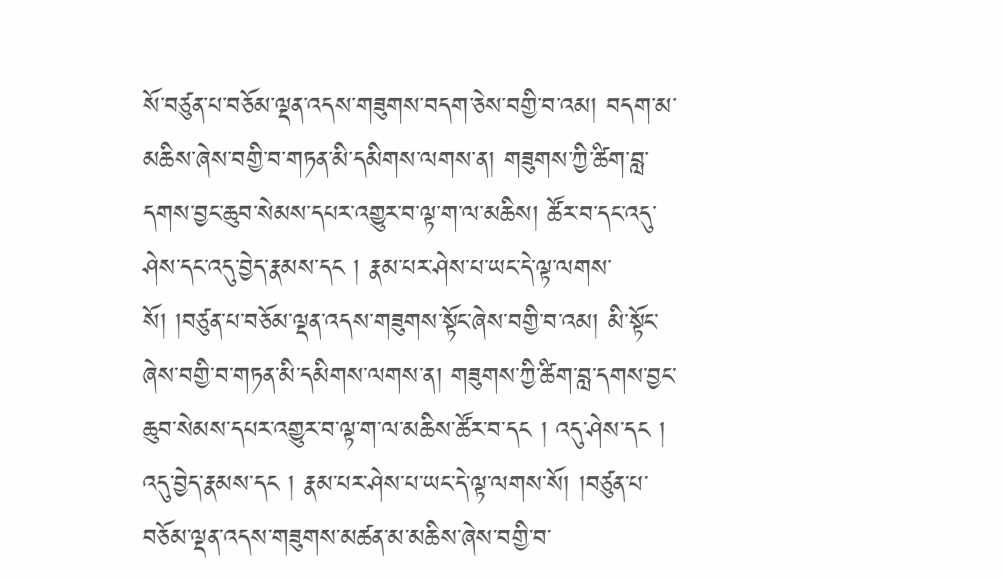སོ་བཙུན་པ་བཅོམ་ལྡན་འདས་གཟུགས་བདག་ཅེས་བགྱི་བ་འམ། བདག་མ་མཆིས་ཞེས་བགྱི་བ་གཏན་མི་དམིགས་ལགས་ན། གཟུགས་ཀྱི་ཚིག་བླ་དགས་བྱང་ཆུབ་སེམས་དཔར་འགྱུར་བ་ལྟ་ག་ལ་མཆིས། ཚོར་བ་དང་འདུ་ཤེས་དང་འདུ་བྱེད་རྣམས་དང ། རྣམ་པར་ཤེས་པ་ཡང་དེ་ལྟ་ལགས་སོ། །བཙུན་པ་བཅོམ་ལྡན་འདས་གཟུགས་སྟོང་ཞེས་བགྱི་བ་འམ། མི་སྟོང་ཞེས་བགྱི་བ་གཏན་མི་དམིགས་ལགས་ན། གཟུགས་ཀྱི་ཚིག་བླ་དགས་བྱང་ཆུབ་སེམས་དཔར་འགྱུར་བ་ལྟ་ག་ལ་མཆིས་ཚོར་བ་དང ། འདུ་ཤེས་དང ། འདུ་བྱེད་རྣམས་དང ། རྣམ་པར་ཤེས་པ་ཡང་དེ་ལྟ་ལགས་སོ། །བཙུན་པ་བཅོམ་ལྡན་འདས་གཟུགས་མཚན་མ་མཆིས་ཞེས་བགྱི་བ་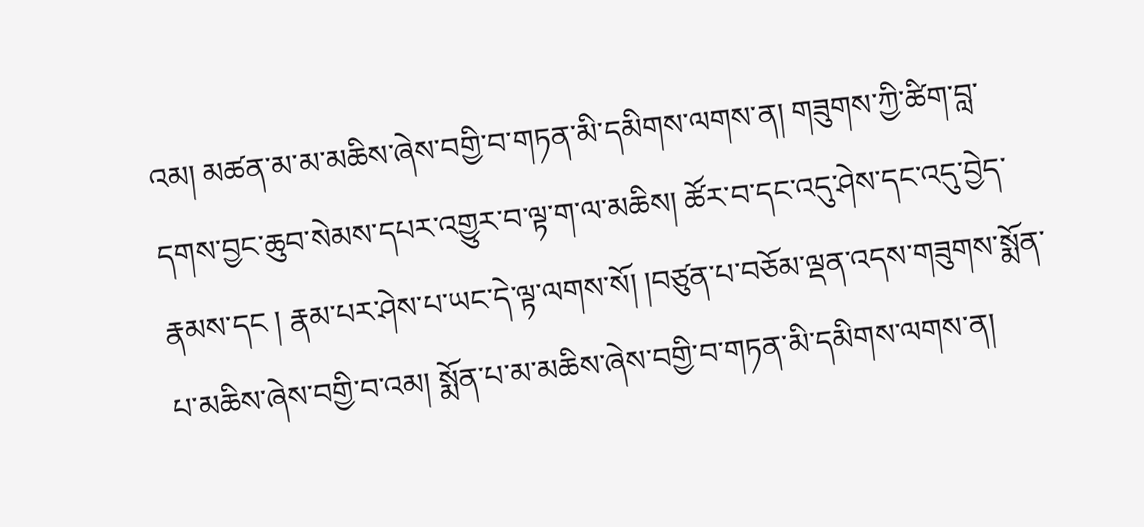འམ། མཚན་མ་མ་མཆིས་ཞེས་བགྱི་བ་གཏན་མི་དམིགས་ལགས་ན། གཟུགས་ཀྱི་ཚིག་བླ་དགས་བྱང་ཆུབ་སེམས་དཔར་འགྱུར་བ་ལྟ་ག་ལ་མཆིས། ཚོར་བ་དང་འདུ་ཤེས་དང་འདུ་བྱེད་རྣམས་དང ། རྣམ་པར་ཤེས་པ་ཡང་དེ་ལྟ་ལགས་སོ། །བཙུན་པ་བཅོམ་ལྡན་འདས་གཟུགས་སྨོན་པ་མཆིས་ཞེས་བགྱི་བ་འམ། སྨོན་པ་མ་མཆིས་ཞེས་བགྱི་བ་གཏན་མི་དམིགས་ལགས་ན།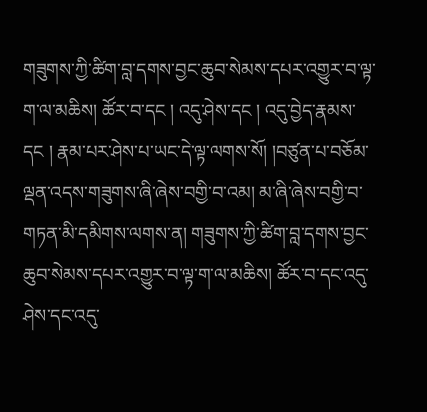གཟུགས་ཀྱི་ཚིག་བླ་དགས་བྱང་ཆུབ་སེམས་དཔར་འགྱུར་བ་ལྟ་ག་ལ་མཆིས། ཚོར་བ་དང ། འདུ་ཤེས་དང ། འདུ་བྱེད་རྣམས་དང ། རྣམ་པར་ཤེས་པ་ཡང་དེ་ལྟ་ལགས་སོ། །བཙུན་པ་བཅོམ་ལྡན་འདས་གཟུགས་ཞི་ཞེས་བགྱི་བ་འམ། མ་ཞི་ཞེས་བགྱི་བ་གཏན་མི་དམིགས་ལགས་ན། གཟུགས་ཀྱི་ཚིག་བླ་དགས་བྱང་ཆུབ་སེམས་དཔར་འགྱུར་བ་ལྟ་ག་ལ་མཆིས། ཚོར་བ་དང་འདུ་ཤེས་དང་འདུ་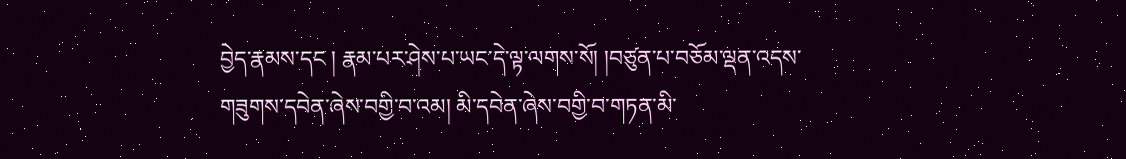བྱེད་རྣམས་དང ། རྣམ་པར་ཤེས་པ་ཡང་དེ་ལྟ་ལགས་སོ། །བཙུན་པ་བཅོམ་ལྡན་འདས་གཟུགས་དབེན་ཞེས་བགྱི་བ་འམ། མི་དབེན་ཞེས་བགྱི་བ་གཏན་མི་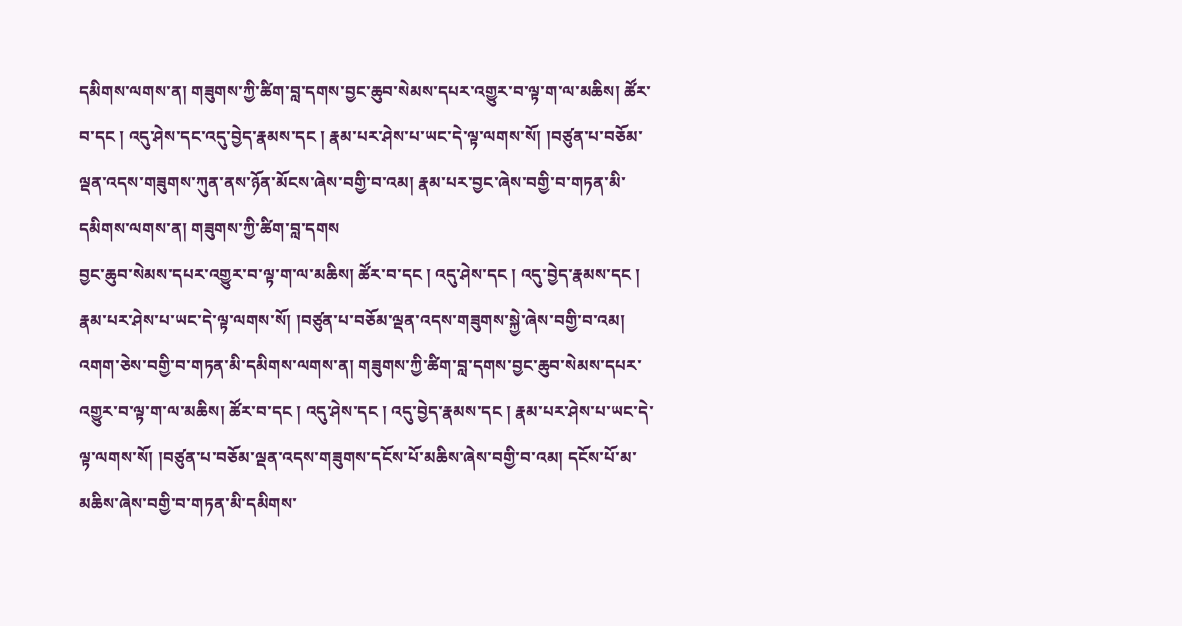དམིགས་ལགས་ན། གཟུགས་ཀྱི་ཚིག་བླ་དགས་བྱང་ཆུབ་སེམས་དཔར་འགྱུར་བ་ལྟ་ག་ལ་མཆིས། ཚོར་བ་དང ། འདུ་ཤེས་དང་འདུ་བྱེད་རྣམས་དང ། རྣམ་པར་ཤེས་པ་ཡང་དེ་ལྟ་ལགས་སོ། །བཙུན་པ་བཅོམ་ལྡན་འདས་གཟུགས་ཀུན་ནས་ཉོན་མོངས་ཞེས་བགྱི་བ་འམ། རྣམ་པར་བྱང་ཞེས་བགྱི་བ་གཏན་མི་དམིགས་ལགས་ན། གཟུགས་ཀྱི་ཚིག་བླ་དགས
བྱང་ཆུབ་སེམས་དཔར་འགྱུར་བ་ལྟ་ག་ལ་མཆིས། ཚོར་བ་དང ། འདུ་ཤེས་དང ། འདུ་བྱེད་རྣམས་དང ། རྣམ་པར་ཤེས་པ་ཡང་དེ་ལྟ་ལགས་སོ། །བཙུན་པ་བཅོམ་ལྡན་འདས་གཟུགས་སྐྱེ་ཞེས་བགྱི་བ་འམ། འགག་ཅེས་བགྱི་བ་གཏན་མི་དམིགས་ལགས་ན། གཟུགས་ཀྱི་ཚིག་བླ་དགས་བྱང་ཆུབ་སེམས་དཔར་འགྱུར་བ་ལྟ་ག་ལ་མཆིས། ཚོར་བ་དང ། འདུ་ཤེས་དང ། འདུ་བྱེད་རྣམས་དང ། རྣམ་པར་ཤེས་པ་ཡང་དེ་ལྟ་ལགས་སོ། །བཙུན་པ་བཅོམ་ལྡན་འདས་གཟུགས་དངོས་པོ་མཆིས་ཞེས་བགྱི་བ་འམ། དངོས་པོ་མ་མཆིས་ཞེས་བགྱི་བ་གཏན་མི་དམིགས་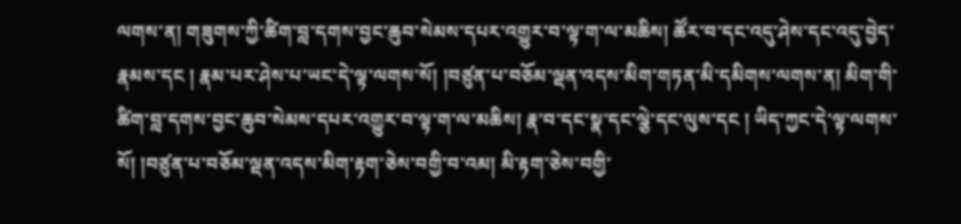ལགས་ན། གཟུགས་ཀྱི་ཚིག་བླ་དགས་བྱང་ཆུབ་སེམས་དཔར་འགྱུར་བ་ལྟ་ག་ལ་མཆིས། ཚོར་བ་དང་འདུ་ཤེས་དང་འདུ་བྱེད་རྣམས་དང ། རྣམ་པར་ཤེས་པ་ཡང་དེ་ལྟ་ལགས་སོ། །བཙུན་པ་བཅོམ་ལྡན་འདས་མིག་གཏན་མི་དམིགས་ལགས་ན། མིག་གི་ཚིག་བླ་དགས་བྱང་ཆུབ་སེམས་དཔར་འགྱུར་བ་ལྟ་ག་ལ་མཆིས། རྣ་བ་དང་སྣ་དང་ལྕེ་དང་ལུས་དང ། ཡིད་ཀྱང་དེ་ལྟ་ལགས་སོ། །བཙུན་པ་བཅོམ་ལྡན་འདས་མིག་རྟག་ཅེས་བགྱི་བ་འམ། མི་རྟག་ཅེས་བགྱི་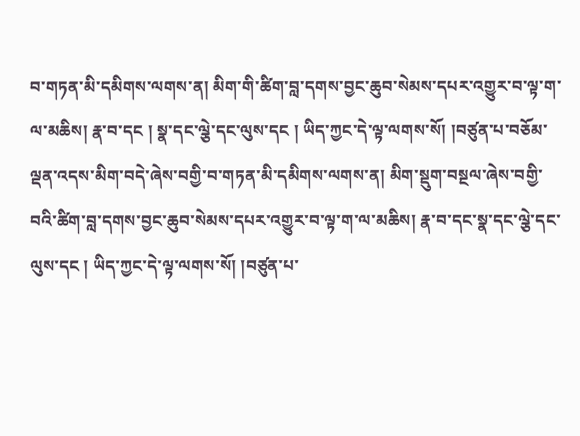བ་གཏན་མི་དམིགས་ལགས་ན། མིག་གི་ཚིག་བླ་དགས་བྱང་ཆུབ་སེམས་དཔར་འགྱུར་བ་ལྟ་ག་ལ་མཆིས། རྣ་བ་དང ། སྣ་དང་ལྕེ་དང་ལུས་དང ། ཡིད་ཀྱང་དེ་ལྟ་ལགས་སོ། །བཙུན་པ་བཅོམ་ལྡན་འདས་མིག་བདེ་ཞེས་བགྱི་བ་གཏན་མི་དམིགས་ལགས་ན། མིག་སྡུག་བསྔལ་ཞེས་བགྱི་བའི་ཚིག་བླ་དགས་བྱང་ཆུབ་སེམས་དཔར་འགྱུར་བ་ལྟ་ག་ལ་མཆིས། རྣ་བ་དང་སྣ་དང་ལྕེ་དང་ལུས་དང ། ཡིད་ཀྱང་དེ་ལྟ་ལགས་སོ། །བཙུན་པ་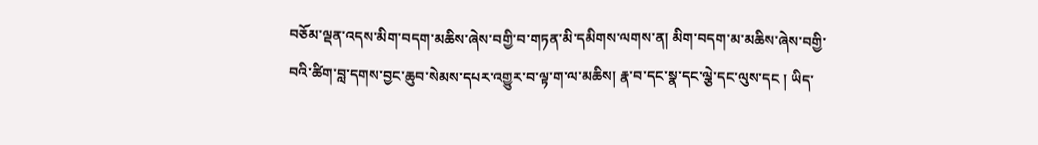བཅོམ་ལྡན་འདས་མིག་བདག་མཆིས་ཞེས་བགྱི་བ་གཏན་མི་དམིགས་ལགས་ན། མིག་བདག་མ་མཆིས་ཞེས་བགྱི་བའི་ཚིག་བླ་དགས་བྱང་ཆུབ་སེམས་དཔར་འགྱུར་བ་ལྟ་ག་ལ་མཆིས། རྣ་བ་དང་སྣ་དང་ལྕེ་དང་ལུས་དང ། ཡིད་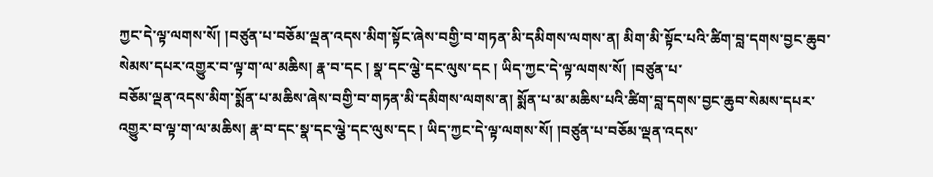ཀྱང་དེ་ལྟ་ལགས་སོ། །བཙུན་པ་བཅོམ་ལྡན་འདས་མིག་སྟོང་ཞེས་བགྱི་བ་གཏན་མི་དམིགས་ལགས་ན། མིག་མི་སྟོང་པའི་ཚིག་བླ་དགས་བྱང་ཆུབ་སེམས་དཔར་འགྱུར་བ་ལྟ་ག་ལ་མཆིས། རྣ་བ་དང ། སྣ་དང་ལྕེ་དང་ལུས་དང ། ཡིད་ཀྱང་དེ་ལྟ་ལགས་སོ། །བཙུན་པ་
བཅོམ་ལྡན་འདས་མིག་སྨོན་པ་མཆིས་ཞེས་བགྱི་བ་གཏན་མི་དམིགས་ལགས་ན། སྨོན་པ་མ་མཆིས་པའི་ཚིག་བླ་དགས་བྱང་ཆུབ་སེམས་དཔར་འགྱུར་བ་ལྟ་ག་ལ་མཆིས། རྣ་བ་དང་སྣ་དང་ལྕེ་དང་ལུས་དང ། ཡིད་ཀྱང་དེ་ལྟ་ལགས་སོ། །བཙུན་པ་བཅོམ་ལྡན་འདས་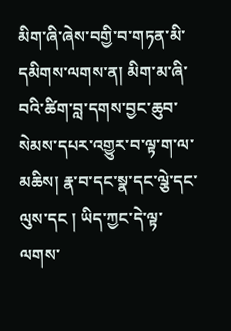མིག་ཞི་ཞེས་བགྱི་བ་གཏན་མི་དམིགས་ལགས་ན། མིག་མ་ཞི་བའི་ཚིག་བླ་དགས་བྱང་ཆུབ་སེམས་དཔར་འགྱུར་བ་ལྟ་ག་ལ་མཆིས། རྣ་བ་དང་སྣ་དང་ལྕེ་དང་ལུས་དང ། ཡིད་ཀྱང་དེ་ལྟ་ལགས་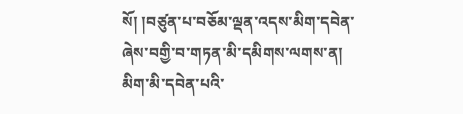སོ། །བཙུན་པ་བཅོམ་ལྡན་འདས་མིག་དབེན་ཞེས་བགྱི་བ་གཏན་མི་དམིགས་ལགས་ན། མིག་མི་དབེན་པའི་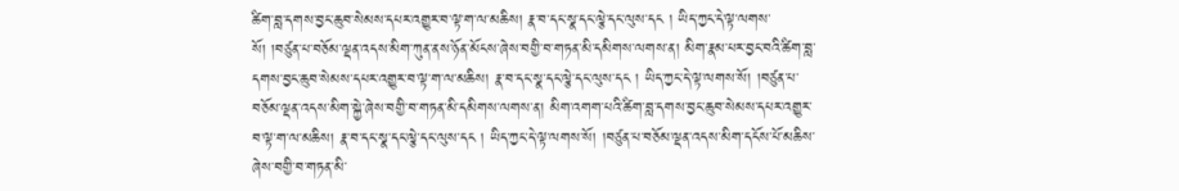ཚིག་བླ་དགས་བྱང་ཆུབ་སེམས་དཔར་འགྱུར་བ་ལྟ་ག་ལ་མཆིས། རྣ་བ་དང་སྣ་དང་ལྕེ་དང་ལུས་དང ། ཡིད་ཀྱང་དེ་ལྟ་ལགས་སོ། །བཙུན་པ་བཅོམ་ལྡན་འདས་མིག་ཀུན་ནས་ཉོན་མོངས་ཞེས་བགྱི་བ་གཏན་མི་དམིགས་ལགས་ན། མིག་རྣམ་པར་བྱང་བའི་ཚིག་བླ་དགས་བྱང་ཆུབ་སེམས་དཔར་འགྱུར་བ་ལྟ་ག་ལ་མཆིས། རྣ་བ་དང་སྣ་དང་ལྕེ་དང་ལུས་དང ། ཡིད་ཀྱང་དེ་ལྟ་ལགས་སོ། །བཙུན་པ་བཅོམ་ལྡན་འདས་མིག་སྐྱེ་ཞེས་བགྱི་བ་གཏན་མི་དམིགས་ལགས་ན། མིག་འགག་པའི་ཚིག་བླ་དགས་བྱང་ཆུབ་སེམས་དཔར་འགྱུར་བ་ལྟ་ག་ལ་མཆིས། རྣ་བ་དང་སྣ་དང་ལྕེ་དང་ལུས་དང ། ཡིད་ཀྱང་དེ་ལྟ་ལགས་སོ། །བཙུན་པ་བཅོམ་ལྡན་འདས་མིག་དངོས་པོ་མཆིས་ཞེས་བགྱི་བ་གཏན་མི་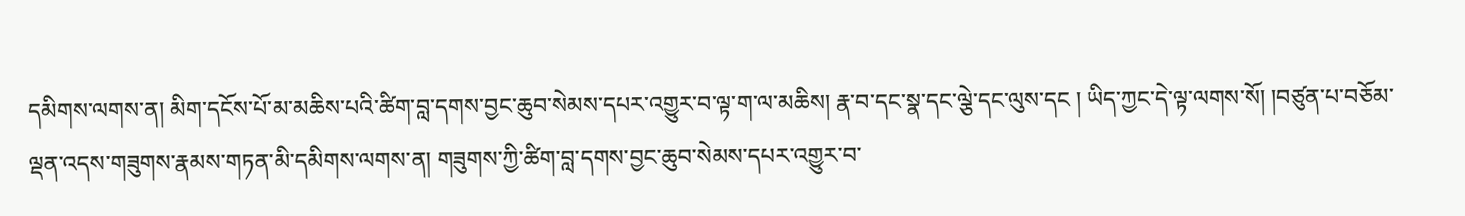དམིགས་ལགས་ན། མིག་དངོས་པོ་མ་མཆིས་པའི་ཚིག་བླ་དགས་བྱང་ཆུབ་སེམས་དཔར་འགྱུར་བ་ལྟ་ག་ལ་མཆིས། རྣ་བ་དང་སྣ་དང་ལྕེ་དང་ལུས་དང ། ཡིད་ཀྱང་དེ་ལྟ་ལགས་སོ། །བཙུན་པ་བཅོམ་ལྡན་འདས་གཟུགས་རྣམས་གཏན་མི་དམིགས་ལགས་ན། གཟུགས་ཀྱི་ཚིག་བླ་དགས་བྱང་ཆུབ་སེམས་དཔར་འགྱུར་བ་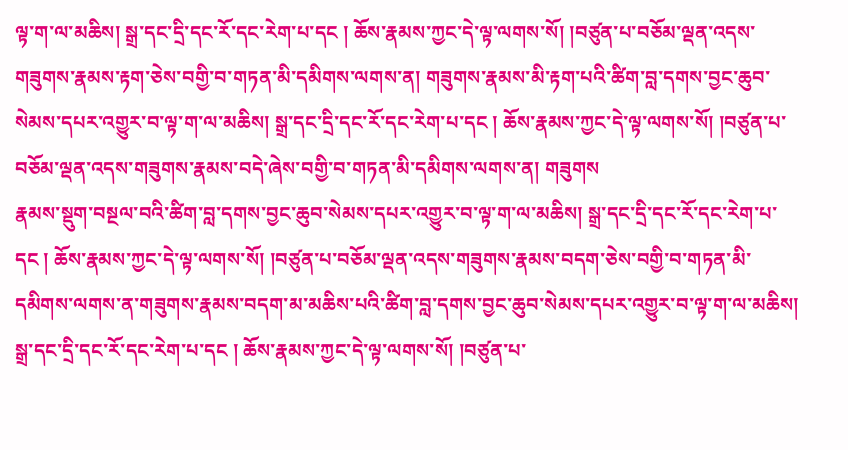ལྟ་ག་ལ་མཆིས། སྒྲ་དང་དྲི་དང་རོ་དང་རེག་པ་དང ། ཆོས་རྣམས་ཀྱང་དེ་ལྟ་ལགས་སོ། །བཙུན་པ་བཅོམ་ལྡན་འདས་གཟུགས་རྣམས་རྟག་ཅེས་བགྱི་བ་གཏན་མི་དམིགས་ལགས་ན། གཟུགས་རྣམས་མི་རྟག་པའི་ཚིག་བླ་དགས་བྱང་ཆུབ་སེམས་དཔར་འགྱུར་བ་ལྟ་ག་ལ་མཆིས། སྒྲ་དང་དྲི་དང་རོ་དང་རེག་པ་དང ། ཆོས་རྣམས་ཀྱང་དེ་ལྟ་ལགས་སོ། །བཙུན་པ་བཅོམ་ལྡན་འདས་གཟུགས་རྣམས་བདེ་ཞེས་བགྱི་བ་གཏན་མི་དམིགས་ལགས་ན། གཟུགས
རྣམས་སྡུག་བསྔལ་བའི་ཚིག་བླ་དགས་བྱང་ཆུབ་སེམས་དཔར་འགྱུར་བ་ལྟ་ག་ལ་མཆིས། སྒྲ་དང་དྲི་དང་རོ་དང་རེག་པ་དང ། ཆོས་རྣམས་ཀྱང་དེ་ལྟ་ལགས་སོ། །བཙུན་པ་བཅོམ་ལྡན་འདས་གཟུགས་རྣམས་བདག་ཅེས་བགྱི་བ་གཏན་མི་དམིགས་ལགས་ན་གཟུགས་རྣམས་བདག་མ་མཆིས་པའི་ཚིག་བླ་དགས་བྱང་ཆུབ་སེམས་དཔར་འགྱུར་བ་ལྟ་ག་ལ་མཆིས། སྒྲ་དང་དྲི་དང་རོ་དང་རེག་པ་དང ། ཆོས་རྣམས་ཀྱང་དེ་ལྟ་ལགས་སོ། །བཙུན་པ་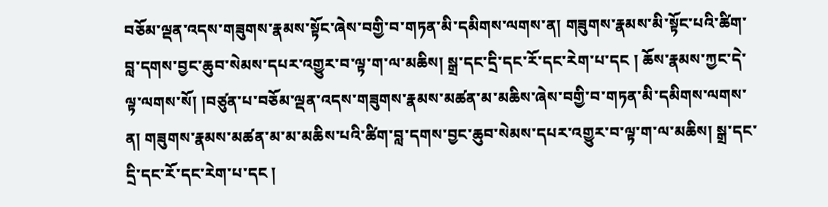བཅོམ་ལྡན་འདས་གཟུགས་རྣམས་སྟོང་ཞེས་བགྱི་བ་གཏན་མི་དམིགས་ལགས་ན། གཟུགས་རྣམས་མི་སྟོང་པའི་ཚིག་བླ་དགས་བྱང་ཆུབ་སེམས་དཔར་འགྱུར་བ་ལྟ་ག་ལ་མཆིས། སྒྲ་དང་དྲི་དང་རོ་དང་རེག་པ་དང ། ཆོས་རྣམས་ཀྱང་དེ་ལྟ་ལགས་སོ། །བཙུན་པ་བཅོམ་ལྡན་འདས་གཟུགས་རྣམས་མཚན་མ་མཆིས་ཞེས་བགྱི་བ་གཏན་མི་དམིགས་ལགས་ན། གཟུགས་རྣམས་མཚན་མ་མ་མཆིས་པའི་ཚིག་བླ་དགས་བྱང་ཆུབ་སེམས་དཔར་འགྱུར་བ་ལྟ་ག་ལ་མཆིས། སྒྲ་དང་དྲི་དང་རོ་དང་རེག་པ་དང །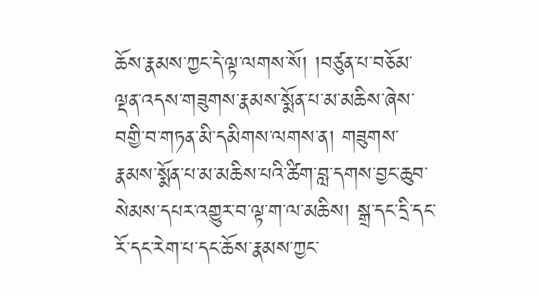ཆོས་རྣམས་ཀྱང་དེ་ལྟ་ལགས་སོ། །བཙུན་པ་བཅོམ་ལྡན་འདས་གཟུགས་རྣམས་སྨོན་པ་མ་མཆིས་ཞེས་བགྱི་བ་གཏན་མི་དམིགས་ལགས་ན། གཟུགས་རྣམས་སྨོན་པ་མ་མཆིས་པའི་ཚིག་བླ་དགས་བྱང་ཆུབ་སེམས་དཔར་འགྱུར་བ་ལྟ་ག་ལ་མཆིས། སྒྲ་དང་དྲི་དང་རོ་དང་རེག་པ་དང་ཆོས་རྣམས་ཀྱང་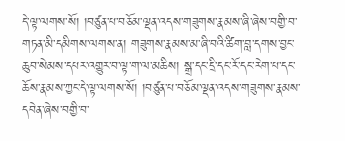དེ་ལྟ་ལགས་སོ། །བཙུན་པ་བཅོམ་ལྡན་འདས་གཟུགས་རྣམས་ཞི་ཞེས་བགྱི་བ་གཏན་མི་དམིགས་ལགས་ན། གཟུགས་རྣམས་མ་ཞི་བའི་ཚིག་བླ་དགས་བྱང་ཆུབ་སེམས་དཔར་འགྱུར་བ་ལྟ་ག་ལ་མཆིས། སྒྲ་དང་དྲི་དང་རོ་དང་རེག་པ་དང་ཆོས་རྣམས་ཀྱང་དེ་ལྟ་ལགས་སོ། །བཙུན་པ་བཅོམ་ལྡན་འདས་གཟུགས་རྣམས་དབེན་ཞེས་བགྱི་བ་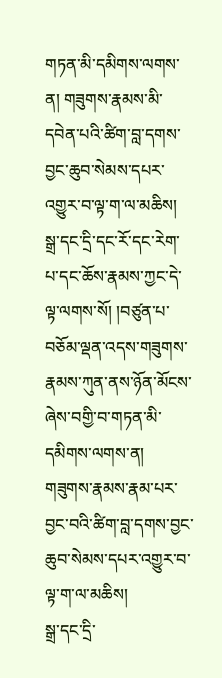གཏན་མི་དམིགས་ལགས་ན། གཟུགས་རྣམས་མི་དབེན་པའི་ཚིག་བླ་དགས་བྱང་ཆུབ་སེམས་དཔར་འགྱུར་བ་ལྟ་ག་ལ་མཆིས། སྒྲ་དང་དྲི་དང་རོ་དང་རེག་པ་དང་ཆོས་རྣམས་ཀྱང་དེ་ལྟ་ལགས་སོ། །བཙུན་པ་བཅོམ་ལྡན་འདས་གཟུགས་རྣམས་ཀུན་ནས་ཉོན་མོངས་ཞེས་བགྱི་བ་གཏན་མི་དམིགས་ལགས་ན། གཟུགས་རྣམས་རྣམ་པར་བྱང་བའི་ཚིག་བླ་དགས་བྱང་ཆུབ་སེམས་དཔར་འགྱུར་བ་ལྟ་ག་ལ་མཆིས།
སྒྲ་དང་དྲི་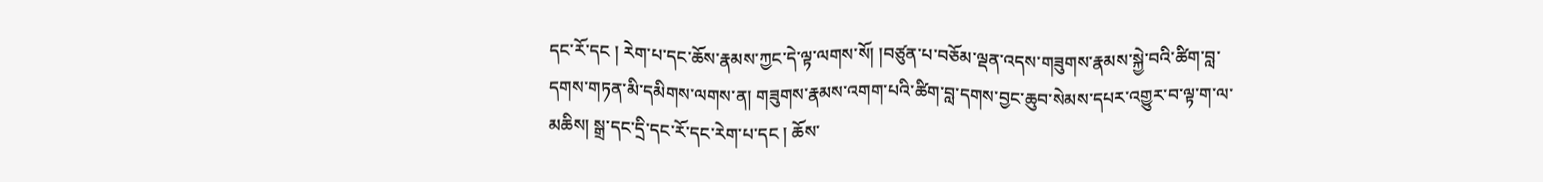དང་རོ་དང ། རེག་པ་དང་ཆོས་རྣམས་ཀྱང་དེ་ལྟ་ལགས་སོ། །བཙུན་པ་བཅོམ་ལྡན་འདས་གཟུགས་རྣམས་སྐྱེ་བའི་ཚིག་བླ་དགས་གཏན་མི་དམིགས་ལགས་ན། གཟུགས་རྣམས་འགག་པའི་ཚིག་བླ་དགས་བྱང་ཆུབ་སེམས་དཔར་འགྱུར་བ་ལྟ་ག་ལ་མཆིས། སྒྲ་དང་དྲི་དང་རོ་དང་རེག་པ་དང ། ཆོས་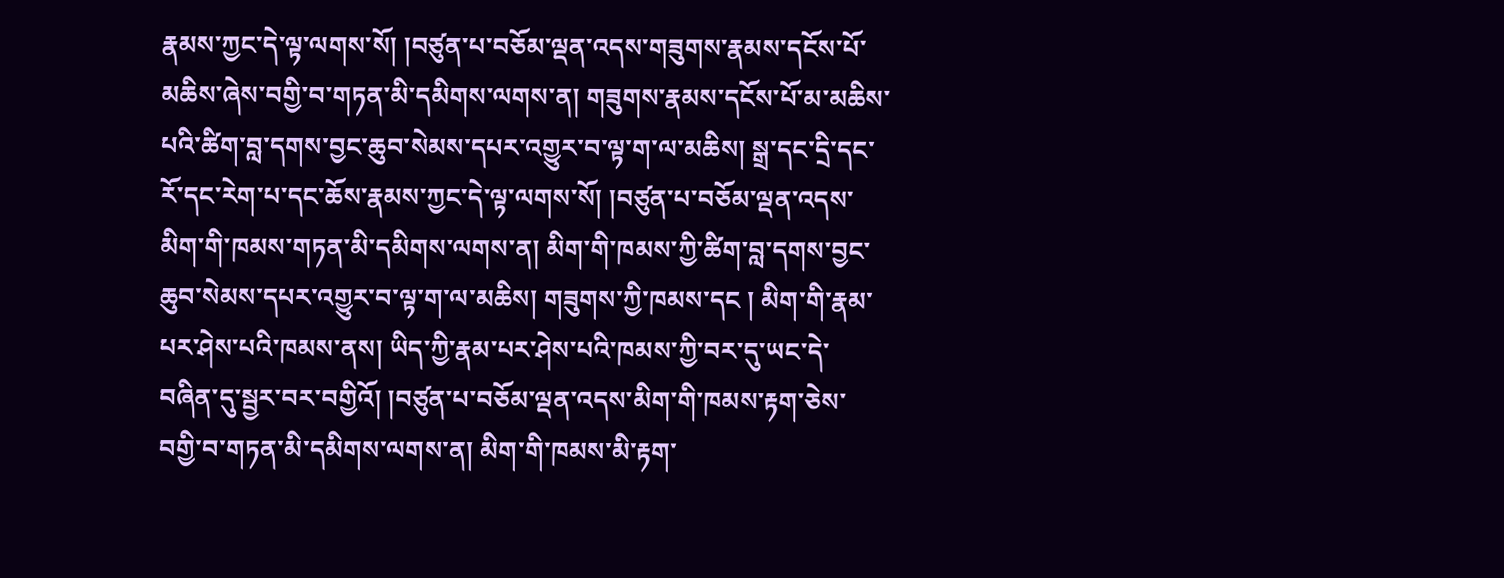རྣམས་ཀྱང་དེ་ལྟ་ལགས་སོ། །བཙུན་པ་བཅོམ་ལྡན་འདས་གཟུགས་རྣམས་དངོས་པོ་མཆིས་ཞེས་བགྱི་བ་གཏན་མི་དམིགས་ལགས་ན། གཟུགས་རྣམས་དངོས་པོ་མ་མཆིས་པའི་ཚིག་བླ་དགས་བྱང་ཆུབ་སེམས་དཔར་འགྱུར་བ་ལྟ་ག་ལ་མཆིས། སྒྲ་དང་དྲི་དང་རོ་དང་རེག་པ་དང་ཆོས་རྣམས་ཀྱང་དེ་ལྟ་ལགས་སོ། །བཙུན་པ་བཅོམ་ལྡན་འདས་མིག་གི་ཁམས་གཏན་མི་དམིགས་ལགས་ན། མིག་གི་ཁམས་ཀྱི་ཚིག་བླ་དགས་བྱང་ཆུབ་སེམས་དཔར་འགྱུར་བ་ལྟ་ག་ལ་མཆིས། གཟུགས་ཀྱི་ཁམས་དང ། མིག་གི་རྣམ་པར་ཤེས་པའི་ཁམས་ནས། ཡིད་ཀྱི་རྣམ་པར་ཤེས་པའི་ཁམས་ཀྱི་བར་དུ་ཡང་དེ་བཞིན་དུ་སྦྱར་བར་བགྱིའོ། །བཙུན་པ་བཅོམ་ལྡན་འདས་མིག་གི་ཁམས་རྟག་ཅེས་བགྱི་བ་གཏན་མི་དམིགས་ལགས་ན། མིག་གི་ཁམས་མི་རྟག་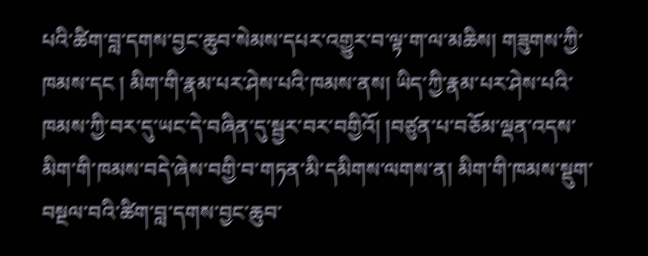པའི་ཚིག་བླ་དགས་བྱང་ཆུབ་སེམས་དཔར་འགྱུར་བ་ལྟ་ག་ལ་མཆིས། གཟུགས་ཀྱི་ཁམས་དང ། མིག་གི་རྣམ་པར་ཤེས་པའི་ཁམས་ནས། ཡིད་ཀྱི་རྣམ་པར་ཤེས་པའི་ཁམས་ཀྱི་བར་དུ་ཡང་དེ་བཞིན་དུ་སྦྱར་བར་བགྱིའོ། །བཙུན་པ་བཅོམ་ལྡན་འདས་མིག་གི་ཁམས་བདེ་ཞེས་བགྱི་བ་གཏན་མི་དམིགས་ལགས་ན། མིག་གི་ཁམས་སྡུག་བསྔལ་བའི་ཚིག་བླ་དགས་བྱང་ཆུབ་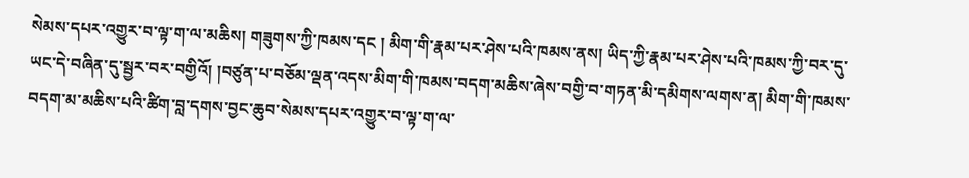སེམས་དཔར་འགྱུར་བ་ལྟ་ག་ལ་མཆིས། གཟུགས་ཀྱི་ཁམས་དང ། མིག་གི་རྣམ་པར་ཤེས་པའི་ཁམས་ནས། ཡིད་ཀྱི་རྣམ་པར་ཤེས་པའི་ཁམས་ཀྱི་བར་དུ་ཡང་དེ་བཞིན་དུ་སྦྱར་བར་བགྱིའོ། །བཙུན་པ་བཅོམ་ལྡན་འདས་མིག་གི་ཁམས་བདག་མཆིས་ཞེས་བགྱི་བ་གཏན་མི་དམིགས་ལགས་ན། མིག་གི་ཁམས་བདག་མ་མཆིས་པའི་ཚིག་བླ་དགས་བྱང་ཆུབ་སེམས་དཔར་འགྱུར་བ་ལྟ་ག་ལ་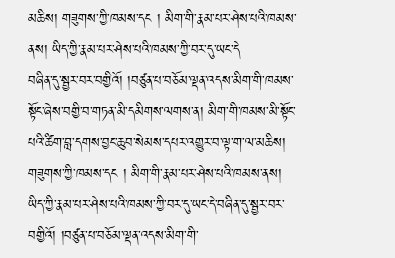མཆིས། གཟུགས་ཀྱི་ཁམས་དང ། མིག་གི་རྣམ་པར་ཤེས་པའི་ཁམས་ནས། ཡིད་ཀྱི་རྣམ་པར་ཤེས་པའི་ཁམས་ཀྱི་བར་དུ་ཡང་དེ
བཞིན་དུ་སྦྱར་བར་བགྱིའོ། །བཙུན་པ་བཅོམ་ལྡན་འདས་མིག་གི་ཁམས་སྟོང་ཞེས་བགྱི་བ་གཏན་མི་དམིགས་ལགས་ན། མིག་གི་ཁམས་མི་སྟོང་པའི་ཚིག་བླ་དགས་བྱང་ཆུབ་སེམས་དཔར་འགྱུར་བ་ལྟ་ག་ལ་མཆིས། གཟུགས་ཀྱི་ཁམས་དང ། མིག་གི་རྣམ་པར་ཤེས་པའི་ཁམས་ནས། ཡིད་ཀྱི་རྣམ་པར་ཤེས་པའི་ཁམས་ཀྱི་བར་དུ་ཡང་དེ་བཞིན་དུ་སྦྱར་བར་བགྱིའོ། །བཙུན་པ་བཅོམ་ལྡན་འདས་མིག་གི་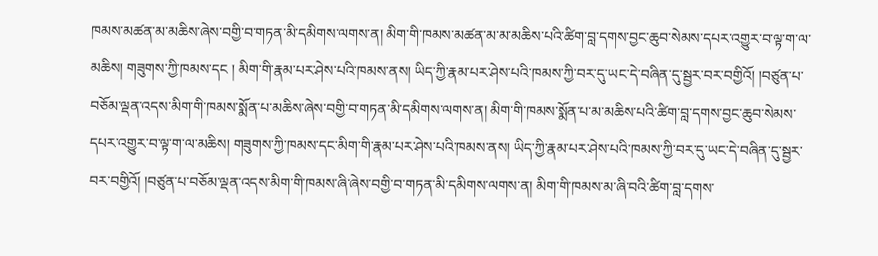ཁམས་མཚན་མ་མཆིས་ཞེས་བགྱི་བ་གཏན་མི་དམིགས་ལགས་ན། མིག་གི་ཁམས་མཚན་མ་མ་མཆིས་པའི་ཚིག་བླ་དགས་བྱང་ཆུབ་སེམས་དཔར་འགྱུར་བ་ལྟ་ག་ལ་མཆིས། གཟུགས་ཀྱི་ཁམས་དང ། མིག་གི་རྣམ་པར་ཤེས་པའི་ཁམས་ནས། ཡིད་ཀྱི་རྣམ་པར་ཤེས་པའི་ཁམས་ཀྱི་བར་དུ་ཡང་དེ་བཞིན་དུ་སྦྱར་བར་བགྱིའོ། །བཙུན་པ་བཅོམ་ལྡན་འདས་མིག་གི་ཁམས་སྨོན་པ་མཆིས་ཞེས་བགྱི་བ་གཏན་མི་དམིགས་ལགས་ན། མིག་གི་ཁམས་སྨོན་པ་མ་མཆིས་པའི་ཚིག་བླ་དགས་བྱང་ཆུབ་སེམས་དཔར་འགྱུར་བ་ལྟ་ག་ལ་མཆིས། གཟུགས་ཀྱི་ཁམས་དང་མིག་གི་རྣམ་པར་ཤེས་པའི་ཁམས་ནས། ཡིད་ཀྱི་རྣམ་པར་ཤེས་པའི་ཁམས་ཀྱི་བར་དུ་ཡང་དེ་བཞིན་དུ་སྦྱར་བར་བགྱིའོ། །བཙུན་པ་བཅོམ་ལྡན་འདས་མིག་གི་ཁམས་ཞི་ཞེས་བགྱི་བ་གཏན་མི་དམིགས་ལགས་ན། མིག་གི་ཁམས་མ་ཞི་བའི་ཚིག་བླ་དགས་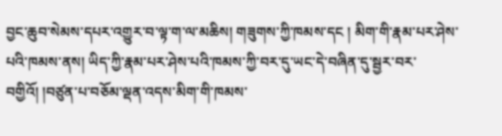བྱང་ཆུབ་སེམས་དཔར་འགྱུར་བ་ལྟ་ག་ལ་མཆིས། གཟུགས་ཀྱི་ཁམས་དང ། མིག་གི་རྣམ་པར་ཤེས་པའི་ཁམས་ནས། ཡིད་ཀྱི་རྣམ་པར་ཤེས་པའི་ཁམས་ཀྱི་བར་དུ་ཡང་དེ་བཞིན་དུ་སྦྱར་བར་བགྱིའོ། །བཙུན་པ་བཅོམ་ལྡན་འདས་མིག་གི་ཁམས་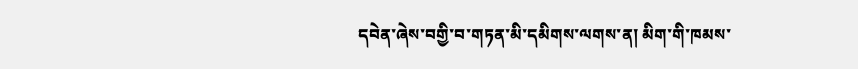དབེན་ཞེས་བགྱི་བ་གཏན་མི་དམིགས་ལགས་ན། མིག་གི་ཁམས་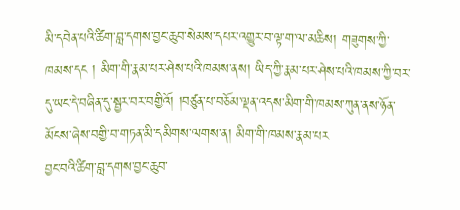མི་དབེན་པའི་ཚིག་བླ་དགས་བྱང་ཆུབ་སེམས་དཔར་འགྱུར་བ་ལྟ་ག་ལ་མཆིས། གཟུགས་ཀྱི་ཁམས་དང ། མིག་གི་རྣམ་པར་ཤེས་པའི་ཁམས་ནས། ཡིད་ཀྱི་རྣམ་པར་ཤེས་པའི་ཁམས་ཀྱི་བར་དུ་ཡང་དེ་བཞིན་དུ་སྦྱར་བར་བགྱིའོ། །བཙུན་པ་བཅོམ་ལྡན་འདས་མིག་གི་ཁམས་ཀུན་ནས་ཉོན་མོངས་ཞེས་བགྱི་བ་གཏན་མི་དམིགས་ལགས་ན། མིག་གི་ཁམས་རྣམ་པར
བྱང་བའི་ཚིག་བླ་དགས་བྱང་ཆུབ་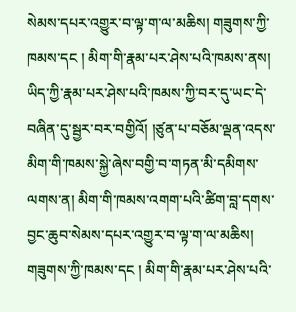སེམས་དཔར་འགྱུར་བ་ལྟ་ག་ལ་མཆིས། གཟུགས་ཀྱི་ཁམས་དང ། མིག་གི་རྣམ་པར་ཤེས་པའི་ཁམས་ནས། ཡིད་ཀྱི་རྣམ་པར་ཤེས་པའི་ཁམས་ཀྱི་བར་དུ་ཡང་དེ་བཞིན་དུ་སྦྱར་བར་བགྱིའོ། །ཙུན་པ་བཅོམ་ལྡན་འདས་མིག་གི་ཁམས་སྐྱེ་ཞེས་བགྱི་བ་གཏན་མི་དམིགས་ལགས་ན། མིག་གི་ཁམས་འགག་པའི་ཚིག་བླ་དགས་བྱང་ཆུབ་སེམས་དཔར་འགྱུར་བ་ལྟ་ག་ལ་མཆིས། གཟུགས་ཀྱི་ཁམས་དང ། མིག་གི་རྣམ་པར་ཤེས་པའི་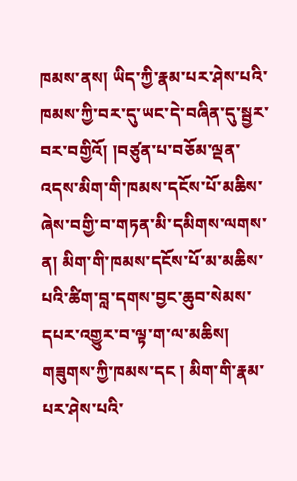ཁམས་ནས། ཡིད་ཀྱི་རྣམ་པར་ཤེས་པའི་ཁམས་ཀྱི་བར་དུ་ཡང་དེ་བཞིན་དུ་སྦྱར་བར་བགྱིའོ། །བཙུན་པ་བཅོམ་ལྡན་འདས་མིག་གི་ཁམས་དངོས་པོ་མཆིས་ཞེས་བགྱི་བ་གཏན་མི་དམིགས་ལགས་ན། མིག་གི་ཁམས་དངོས་པོ་མ་མཆིས་པའི་ཚིག་བླ་དགས་བྱང་ཆུབ་སེམས་དཔར་འགྱུར་བ་ལྟ་ག་ལ་མཆིས། གཟུགས་ཀྱི་ཁམས་དང ། མིག་གི་རྣམ་པར་ཤེས་པའི་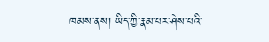ཁམས་ནས། ཡིད་ཀྱི་རྣམ་པར་ཤེས་པའི་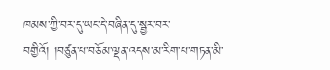ཁམས་ཀྱི་བར་དུ་ཡང་དེ་བཞིན་དུ་སྦྱར་བར་བགྱིའོ། །བཙུན་པ་བཅོམ་ལྡན་འདས་མ་རིག་པ་གཏན་མི་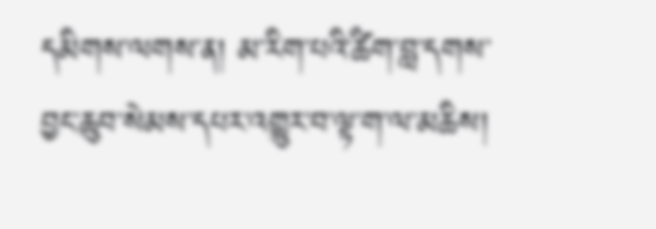དམིགས་ལགས་ན། མ་རིག་པའི་ཚིག་བླ་དགས་བྱང་ཆུབ་སེམས་དཔར་འགྱུར་བ་ལྟ་ག་ལ་མཆིས།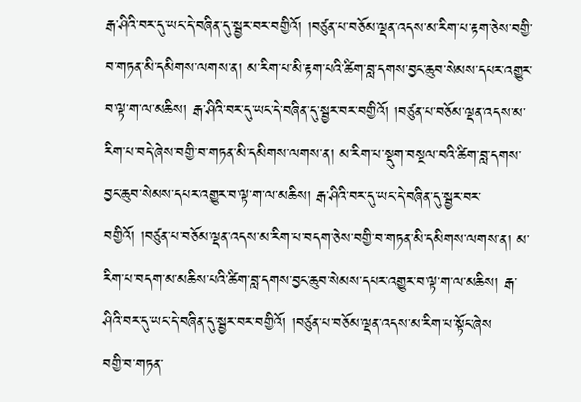རྒ་ཤིའི་བར་དུ་ཡང་དེ་བཞིན་དུ་སྦྱར་བར་བགྱིའོ། །བཙུན་པ་བཅོམ་ལྡན་འདས་མ་རིག་པ་རྟག་ཅེས་བགྱི་བ་གཏན་མི་དམིགས་ལགས་ན། མ་རིག་པ་མི་རྟག་པའི་ཚིག་བླ་དགས་བྱང་ཆུབ་སེམས་དཔར་འགྱུར་བ་ལྟ་ག་ལ་མཆིས། རྒ་ཤིའི་བར་དུ་ཡང་དེ་བཞིན་དུ་སྦྱར་བར་བགྱིའོ། །བཙུན་པ་བཅོམ་ལྡན་འདས་མ་རིག་པ་བདེ་ཞེས་བགྱི་བ་གཏན་མི་དམིགས་ལགས་ན། མ་རིག་པ་སྡུག་བསྔལ་བའི་ཚིག་བླ་དགས་བྱང་ཆུབ་སེམས་དཔར་འགྱུར་བ་ལྟ་ག་ལ་མཆིས། རྒ་ཤིའི་བར་དུ་ཡང་དེ་བཞིན་དུ་སྦྱར་བར་བགྱིའོ། །བཙུན་པ་བཅོམ་ལྡན་འདས་མ་རིག་པ་བདག་ཅེས་བགྱི་བ་གཏན་མི་དམིགས་ལགས་ན། མ་རིག་པ་བདག་མ་མཆིས་པའི་ཚིག་བླ་དགས་བྱང་ཆུབ་སེམས་དཔར་འགྱུར་བ་ལྟ་ག་ལ་མཆིས། རྒ་ཤིའི་བར་དུ་ཡང་དེ་བཞིན་དུ་སྦྱར་བར་བགྱིའོ། །བཙུན་པ་བཅོམ་ལྡན་འདས་མ་རིག་པ་སྟོང་ཞེས
བགྱི་བ་གཏན་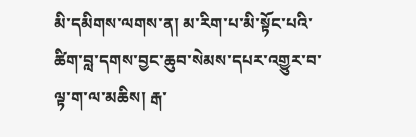མི་དམིགས་ལགས་ན། མ་རིག་པ་མི་སྟོང་པའི་ཚིག་བླ་དགས་བྱང་ཆུབ་སེམས་དཔར་འགྱུར་བ་ལྟ་ག་ལ་མཆིས། རྒ་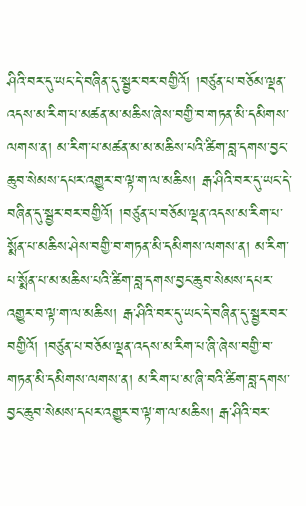ཤིའི་བར་དུ་ཡང་དེ་བཞིན་དུ་སྦྱར་བར་བགྱིའོ། །བཙུན་པ་བཅོམ་ལྡན་འདས་མ་རིག་པ་མཚན་མ་མཆིས་ཞེས་བགྱི་བ་གཏན་མི་དམིགས་ལགས་ན། མ་རིག་པ་མཚན་མ་མ་མཆིས་པའི་ཚིག་བླ་དགས་བྱང་ཆུབ་སེམས་དཔར་འགྱུར་བ་ལྟ་ག་ལ་མཆིས། རྒ་ཤིའི་བར་དུ་ཡང་དེ་བཞིན་དུ་སྦྱར་བར་བགྱིའོ། །བཙུན་པ་བཅོམ་ལྡན་འདས་མ་རིག་པ་སྨོན་པ་མཆིས་ཤེས་བགྱི་བ་གཏན་མི་དམིགས་ལགས་ན། མ་རིག་པ་སྨོན་པ་མ་མཆིས་པའི་ཚིག་བླ་དགས་བྱང་ཆུབ་སེམས་དཔར་འགྱུར་བ་ལྟ་ག་ལ་མཆིས། རྒ་ཤིའི་བར་དུ་ཡང་དེ་བཞིན་དུ་སྦྱར་བར་བགྱིའོ། །བཙུན་པ་བཅོམ་ལྡན་འདས་མ་རིག་པ་ཞི་ཞེས་བགྱི་བ་གཏན་མི་དམིགས་ལགས་ན། མ་རིག་པ་མ་ཞི་བའི་ཚིག་བླ་དགས་བྱང་ཆུབ་སེམས་དཔར་འགྱུར་བ་ལྟ་ག་ལ་མཆིས། རྒ་ཤིའི་བར་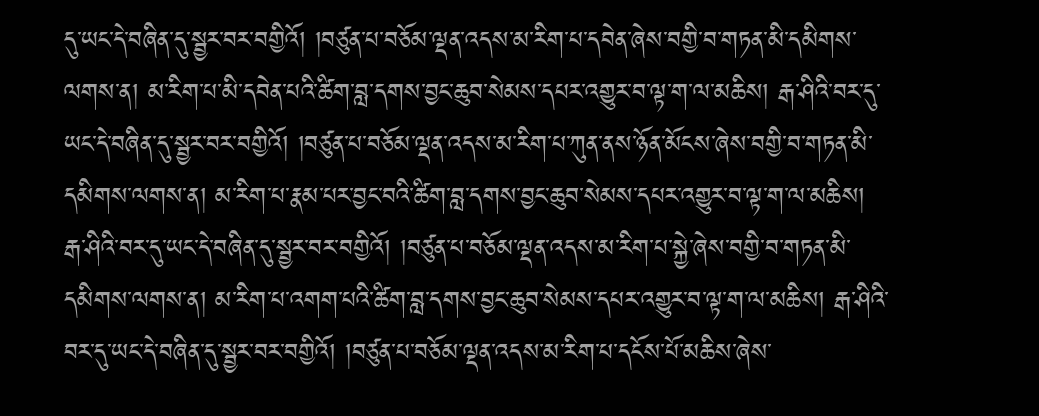དུ་ཡང་དེ་བཞིན་དུ་སྦྱར་བར་བགྱིའོ། །བཙུན་པ་བཅོམ་ལྡན་འདས་མ་རིག་པ་དབེན་ཞེས་བགྱི་བ་གཏན་མི་དམིགས་ལགས་ན། མ་རིག་པ་མི་དབེན་པའི་ཚིག་བླ་དགས་བྱང་ཆུབ་སེམས་དཔར་འགྱུར་བ་ལྟ་ག་ལ་མཆིས། རྒ་ཤིའི་བར་དུ་ཡང་དེ་བཞིན་དུ་སྦྱར་བར་བགྱིའོ། །བཙུན་པ་བཅོམ་ལྡན་འདས་མ་རིག་པ་ཀུན་ནས་ཉོན་མོངས་ཞེས་བགྱི་བ་གཏན་མི་དམིགས་ལགས་ན། མ་རིག་པ་རྣམ་པར་བྱང་བའི་ཚིག་བླ་དགས་བྱང་ཆུབ་སེམས་དཔར་འགྱུར་བ་ལྟ་ག་ལ་མཆིས། རྒ་ཤིའི་བར་དུ་ཡང་དེ་བཞིན་དུ་སྦྱར་བར་བགྱིའོ། །བཙུན་པ་བཅོམ་ལྡན་འདས་མ་རིག་པ་སྐྱེ་ཞེས་བགྱི་བ་གཏན་མི་དམིགས་ལགས་ན། མ་རིག་པ་འགག་པའི་ཚིག་བླ་དགས་བྱང་ཆུབ་སེམས་དཔར་འགྱུར་བ་ལྟ་ག་ལ་མཆིས། རྒ་ཤིའི་བར་དུ་ཡང་དེ་བཞིན་དུ་སྦྱར་བར་བགྱིའོ། །བཙུན་པ་བཅོམ་ལྡན་འདས་མ་རིག་པ་དངོས་པོ་མཆིས་ཞེས་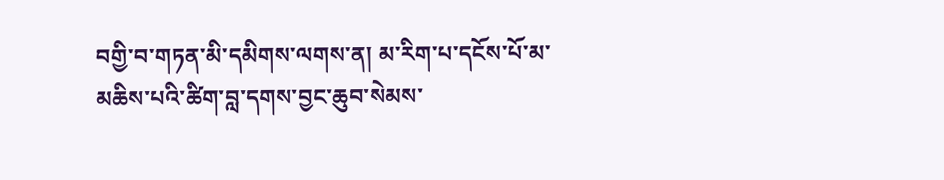བགྱི་བ་གཏན་མི་དམིགས་ལགས་ན། མ་རིག་པ་དངོས་པོ་མ་མཆིས་པའི་ཚིག་བླ་དགས་བྱང་ཆུབ་སེམས་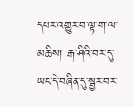དཔར་འགྱུར་བ་ལྟ་ག་ལ་མཆིས། རྒ་ཤིའི་བར་དུ་ཡང་དེ་བཞིན་དུ་སྦྱར་བར་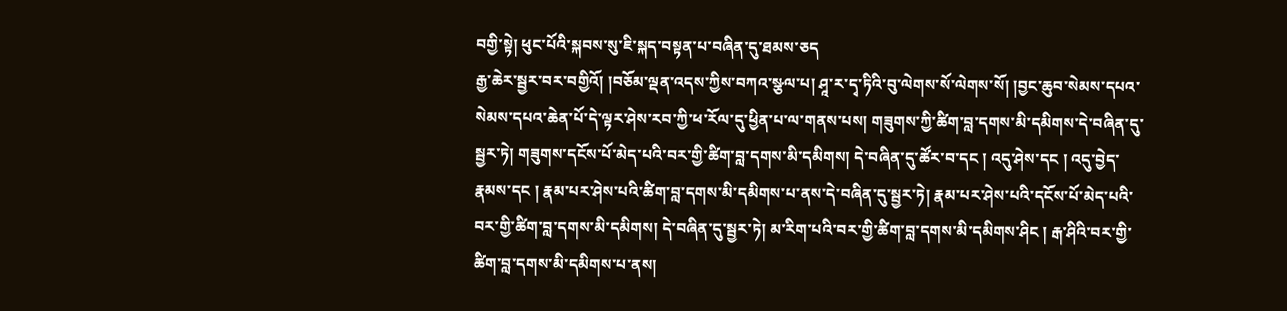བགྱི་སྟེ། ཕུང་པོའི་སྐབས་སུ་ཇི་སྐད་བསྟན་པ་བཞིན་དུ་ཐམས་ཅད
རྒྱ་ཆེར་སྦྱར་བར་བགྱིའོ། །བཅོམ་ལྡན་འདས་ཀྱིས་བཀའ་སྩལ་པ། ཤཱ་ར་དྭ་ཏིའི་བུ་ལེགས་སོ་ལེགས་སོ། །བྱང་ཆུབ་སེམས་དཔའ་སེམས་དཔའ་ཆེན་པོ་དེ་ལྟར་ཤེས་རབ་ཀྱི་ཕ་རོལ་དུ་ཕྱིན་པ་ལ་གནས་པས། གཟུགས་ཀྱི་ཚིག་བླ་དགས་མི་དམིགས་དེ་བཞིན་དུ་སྦྱར་ཏེ། གཟུགས་དངོས་པོ་མེད་པའི་བར་གྱི་ཚིག་བླ་དགས་མི་དམིགས། དེ་བཞིན་དུ་ཚོར་བ་དང ། འདུ་ཤེས་དང ། འདུ་བྱེད་རྣམས་དང ། རྣམ་པར་ཤེས་པའི་ཚིག་བླ་དགས་མི་དམིགས་པ་ནས་དེ་བཞིན་དུ་སྦྱར་ཏེ། རྣམ་པར་ཤེས་པའི་དངོས་པོ་མེད་པའི་བར་གྱི་ཚིག་བླ་དགས་མི་དམིགས། དེ་བཞིན་དུ་སྦྱར་ཏེ། མ་རིག་པའི་བར་གྱི་ཚིག་བླ་དགས་མི་དམིགས་ཤིང ། རྒ་ཤིའི་བར་གྱི་ཚིག་བླ་དགས་མི་དམིགས་པ་ནས།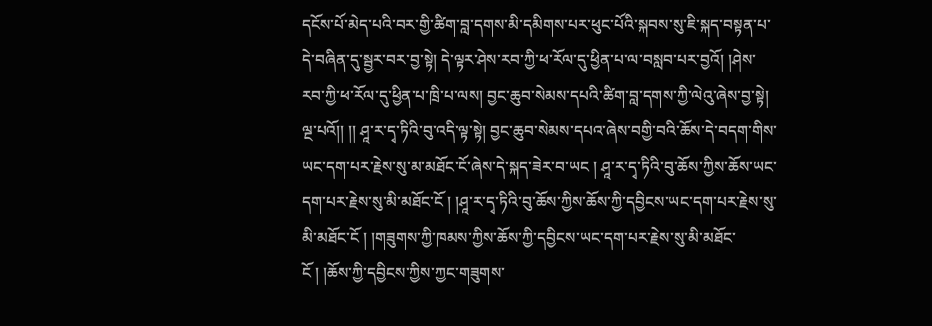དངོས་པོ་མེད་པའི་བར་གྱི་ཚིག་བླ་དགས་མི་དམིགས་པར་ཕུང་པོའི་སྐབས་སུ་ཇི་སྐད་བསྟན་པ་དེ་བཞིན་དུ་སྦྱར་བར་བྱ་སྟེ། དེ་ལྟར་ཤེས་རབ་ཀྱི་ཕ་རོལ་དུ་ཕྱིན་པ་ལ་བསླབ་པར་བྱའོ། །ཤེས་རབ་ཀྱི་ཕ་རོལ་དུ་ཕྱིན་པ་ཁྲི་པ་ལས། བྱང་ཆུབ་སེམས་དཔའི་ཚིག་བླ་དགས་ཀྱི་ལེའུ་ཞེས་བྱ་སྟེ། ལྔ་པའོ།། །། ཤཱ་ར་དྭ་ཏིའི་བུ་འདི་ལྟ་སྟེ། བྱང་ཆུབ་སེམས་དཔའ་ཞེས་བགྱི་བའི་ཆོས་དེ་བདག་གིས་ཡང་དག་པར་རྗེས་སུ་མ་མཐོང་ངོ་ཞེས་དེ་སྐད་ཟེར་བ་ཡང ། ཤཱ་ར་དྭ་ཏིའི་བུ་ཆོས་ཀྱིས་ཆོས་ཡང་དག་པར་རྗེས་སུ་མི་མཐོང་ངོ ། །ཤཱ་ར་དྭ་ཏིའི་བུ་ཆོས་ཀྱིས་ཆོས་ཀྱི་དབྱིངས་ཡང་དག་པར་རྗེས་སུ་མི་མཐོང་ངོ ། །གཟུགས་ཀྱི་ཁམས་ཀྱིས་ཆོས་ཀྱི་དབྱིངས་ཡང་དག་པར་རྗེས་སུ་མི་མཐོང་ངོ ། །ཆོས་ཀྱི་དབྱིངས་ཀྱིས་ཀྱང་གཟུགས་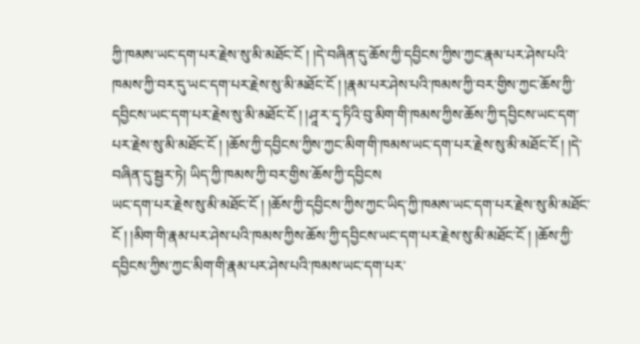ཀྱི་ཁམས་ཡང་དག་པར་རྗེས་སུ་མི་མཐོང་ངོ ། །དེ་བཞིན་དུ་ཆོས་ཀྱི་དབྱིངས་ཀྱིས་ཀྱང་རྣམ་པར་ཤེས་པའི་ཁམས་ཀྱི་བར་དུ་ཡང་དག་པར་རྗེས་སུ་མི་མཐོང་ངོ ། །རྣམ་པར་ཤེས་པའི་ཁམས་ཀྱི་བར་གྱིས་ཀྱང་ཆོས་ཀྱི་དབྱིངས་ཡང་དག་པར་རྗེས་སུ་མི་མཐོང་ངོ ། །ཤཱ་ར་དྭ་ཏིའི་བུ་མིག་གི་ཁམས་ཀྱིས་ཆོས་ཀྱི་དབྱིངས་ཡང་དག་པར་རྗེས་སུ་མི་མཐོང་ངོ ། །ཆོས་ཀྱི་དབྱིངས་ཀྱིས་ཀྱང་མིག་གི་ཁམས་ཡང་དག་པར་རྗེས་སུ་མི་མཐོང་ངོ ། །དེ་བཞིན་དུ་སྦྱར་ཏེ། ཡིད་ཀྱི་ཁམས་ཀྱི་བར་གྱིས་ཆོས་ཀྱི་དབྱིངས
ཡང་དག་པར་རྗེས་སུ་མི་མཐོང་ངོ ། །ཆོས་ཀྱི་དབྱིངས་ཀྱིས་ཀྱང་ཡིད་ཀྱི་ཁམས་ཡང་དག་པར་རྗེས་སུ་མི་མཐོང་ངོ ། །མིག་གི་རྣམ་པར་ཤེས་པའི་ཁམས་ཀྱིས་ཆོས་ཀྱི་དབྱིངས་ཡང་དག་པར་རྗེས་སུ་མི་མཐོང་ངོ ། །ཆོས་ཀྱི་དབྱིངས་ཀྱིས་ཀྱང་མིག་གི་རྣམ་པར་ཤེས་པའི་ཁམས་ཡང་དག་པར་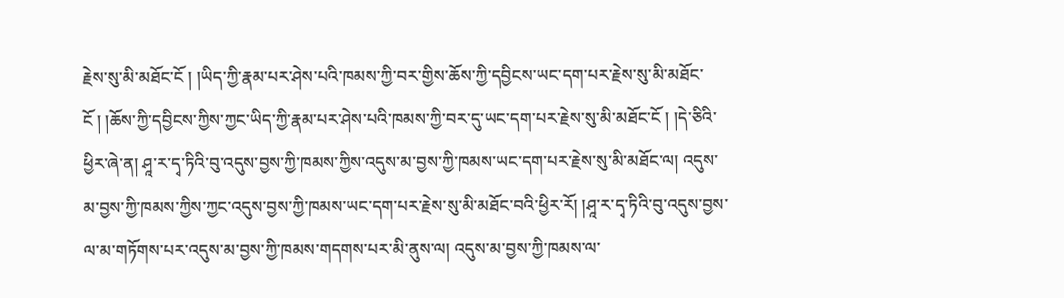རྗེས་སུ་མི་མཐོང་ངོ ། །ཡིད་ཀྱི་རྣམ་པར་ཤེས་པའི་ཁམས་ཀྱི་བར་གྱིས་ཆོས་ཀྱི་དབྱིངས་ཡང་དག་པར་རྗེས་སུ་མི་མཐོང་ངོ ། །ཆོས་ཀྱི་དབྱིངས་ཀྱིས་ཀྱང་ཡིད་ཀྱི་རྣམ་པར་ཤེས་པའི་ཁམས་ཀྱི་བར་དུ་ཡང་དག་པར་རྗེས་སུ་མི་མཐོང་ངོ ། །དེ་ཅིའི་ཕྱིར་ཞེ་ན། ཤཱ་ར་དྭ་ཏིའི་བུ་འདུས་བྱས་ཀྱི་ཁམས་ཀྱིས་འདུས་མ་བྱས་ཀྱི་ཁམས་ཡང་དག་པར་རྗེས་སུ་མི་མཐོང་ལ། འདུས་མ་བྱས་ཀྱི་ཁམས་ཀྱིས་ཀྱང་འདུས་བྱས་ཀྱི་ཁམས་ཡང་དག་པར་རྗེས་སུ་མི་མཐོང་བའི་ཕྱིར་རོ། །ཤཱ་ར་དྭ་ཏིའི་བུ་འདུས་བྱས་ལ་མ་གཏོགས་པར་འདུས་མ་བྱས་ཀྱི་ཁམས་གདགས་པར་མི་ནུས་ལ། འདུས་མ་བྱས་ཀྱི་ཁམས་ལ་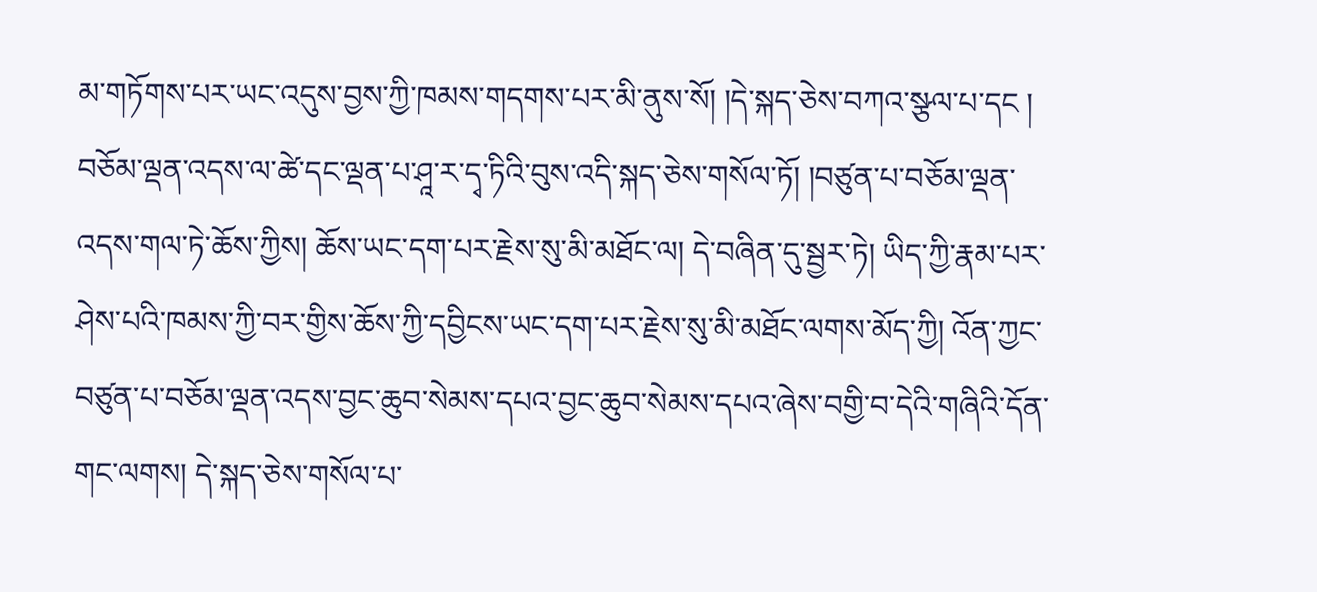མ་གཏོགས་པར་ཡང་འདུས་བྱས་ཀྱི་ཁམས་གདགས་པར་མི་ནུས་སོ། །དེ་སྐད་ཅེས་བཀའ་སྩལ་པ་དང ། བཅོམ་ལྡན་འདས་ལ་ཚེ་དང་ལྡན་པ་ཤཱ་ར་དྭ་ཏིའི་བུས་འདི་སྐད་ཅེས་གསོལ་ཏོ། །བཙུན་པ་བཅོམ་ལྡན་འདས་གལ་ཏེ་ཆོས་ཀྱིས། ཆོས་ཡང་དག་པར་རྗེས་སུ་མི་མཐོང་ལ། དེ་བཞིན་དུ་སྦྱར་ཏེ། ཡིད་ཀྱི་རྣམ་པར་ཤེས་པའི་ཁམས་ཀྱི་བར་གྱིས་ཆོས་ཀྱི་དབྱིངས་ཡང་དག་པར་རྗེས་སུ་མི་མཐོང་ལགས་མོད་ཀྱི། འོན་ཀྱང་བཙུན་པ་བཅོམ་ལྡན་འདས་བྱང་ཆུབ་སེམས་དཔའ་བྱང་ཆུབ་སེམས་དཔའ་ཞེས་བགྱི་བ་དེའི་གཞིའི་དོན་གང་ལགས། དེ་སྐད་ཅེས་གསོལ་པ་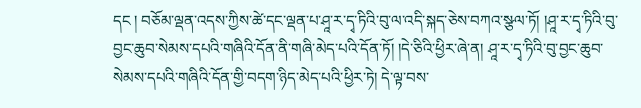དང ། བཅོམ་ལྡན་འདས་ཀྱིས་ཚེ་དང་ལྡན་པ་ཤཱ་ར་དྭ་ཏིའི་བུ་ལ་འདི་སྐད་ཅེས་བཀའ་སྩལ་ཏོ། །ཤཱ་ར་དྭ་ཏིའི་བུ་བྱང་ཆུབ་སེམས་དཔའི་གཞིའི་དོན་ནི་གཞི་མེད་པའི་དོན་ཏོ། །དེ་ཅིའི་ཕྱིར་ཞེ་ན། ཤཱ་ར་དྭ་ཏིའི་བུ་བྱང་ཆུབ་སེམས་དཔའི་གཞིའི་དོན་གྱི་བདག་ཉིད་མེད་པའི་ཕྱིར་ཏེ། དེ་ལྟ་བས་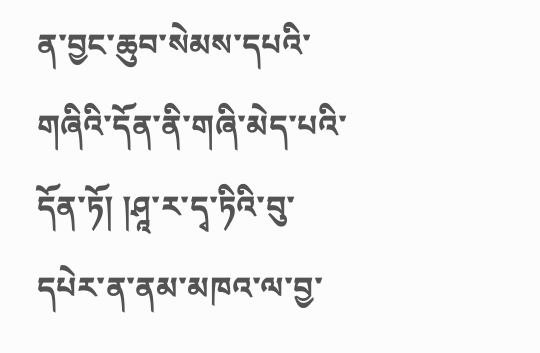ན་བྱང་ཆུབ་སེམས་དཔའི་གཞིའི་དོན་ནི་གཞི་མེད་པའི་དོན་ཏོ། །ཤཱ་ར་དྭ་ཏིའི་བུ་དཔེར་ན་ནམ་མཁའ་ལ་བྱ་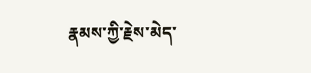རྣམས་ཀྱི་རྗེས་མེད་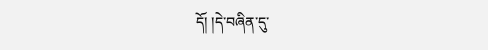དོ། །དེ་བཞིན་དུ་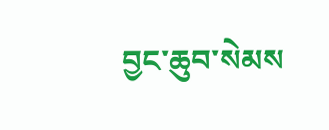བྱང་ཆུབ་སེམས